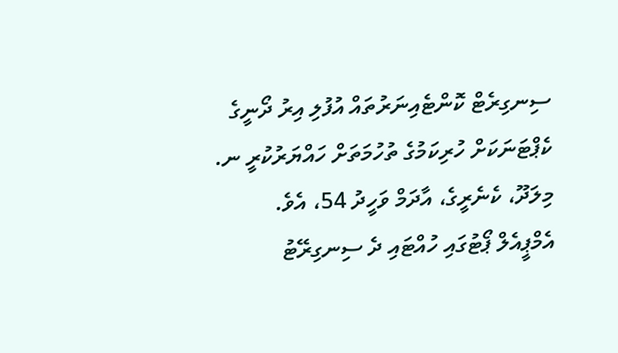ސިނގިރެޓް ކޮންޓެއިނަރުތައް އުފުލި އިރު ދޯނީގެ ކެޕްޓަނަކަށް ހުރިކަމުގެ ތުހުމަތަށް ހައްޔަރުކުރީ ނ. މިލަދޫ، ކެނެރީގެ، އާދަމް ވަހީދު 54، އެވެ.
އެމްޕީއެލް ޕޯޓުގައި ހުއްޓައި ދެ ސިނގިރޭޓު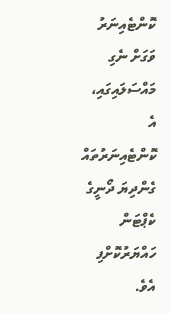ކޮންޓެއިނަރު ވަގަށް ނެގި މައްސަލައިގައި، އެ ކޮންޓެއިނަރުތައް ގެންދިޔަ ދޯނީގެ ކެޕްޓަން ހައްޔަރުކޮށްފި އެވެ.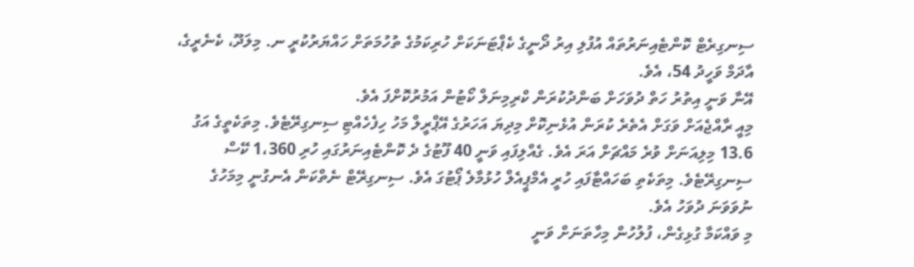ސިނގިރެޓް ކޮންޓެއިނަރުތައް އުފުލި އިރު ދޯނީގެ ކެޕްޓަނަކަށް ހުރިކަމުގެ ތުހުމަތަށް ހައްޔަރުކުރީ ނ. މިލަދޫ، ކެނެރީގެ، އާދަމް ވަހީދު 54، އެވެ.
އޭނާ ވަނީ އިތުރު ހަތް ދުވަހަށް ބަންދުކުރަން ކްރިމިނަލް ކޯޓުން އަމުރުކޮށްފަ އެވެ.
މިއީ ރާއްޖެއަށް ވަގަށް އެތެރެ ކުރަން އުޅެނިކޮށް މިދިޔަ އަހަރުގެ އޭޕްރީލް މަހު ހިފެހެއްޓި ސިނގިރޭޓެވެ. މިތަކެތީގެ އަގު 13.6 މިލިއަނަށް ވުރެ މައްޗަށް އަރަ އެވެ. ގެއްލިފައި ވަނީ 40 ފޫޓުގެ ދެ ކޮންޓެއިނަރުގައި ހުރި 1،360 ކޭސް ސިނގިރޭޓެވެ. މިތަކެތި ބަހައްޓާފައި ހުރީ އެމްޕީއެލް ހުޅުމާލެ ޕޯޓުގަ އެވެ. ސިނގިރޭޓް ނެތްކަން އެނގުނީ މިމަހުގެ ނުވަވަނަ ދުވަހު އެވެ.
މި ވައްކަމާ ގުޅިގެން، ފުލުހުން މިހާތަނަށް ވަނީ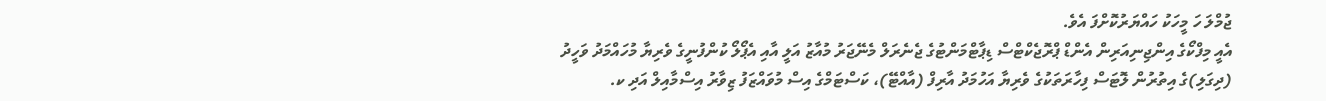ޖުމްލަ ހަ މީހަކު ހައްޔަރުކޮށްފަ އެވެ.
އެއީ މިފްކޯގެ އިންޖިނިއަރިން އެންޑް ޕްރޮޖެކްޓްސް ޑިޕާޓްމަންޓުގެ ޖެނެރަލް މެނޭޖަރު މުއާޒު އަލީ އާއި އެޕޯލޯ ކުންފުނީގެ ވެރިޔާ މުހައްމަދު ވަހީދު (ދިގަލި)ގެ އިތުރުން ލޮޓަސް ފިހާރަތަކުގެ ވެރިޔާ އަހުމަދު އާރިފް (އާއްޓޭ)، ކަސްޓަމްގެ އިސް މުވައްޒަފު ޒިވާރު އިސްމާއިލް އަދި ކ.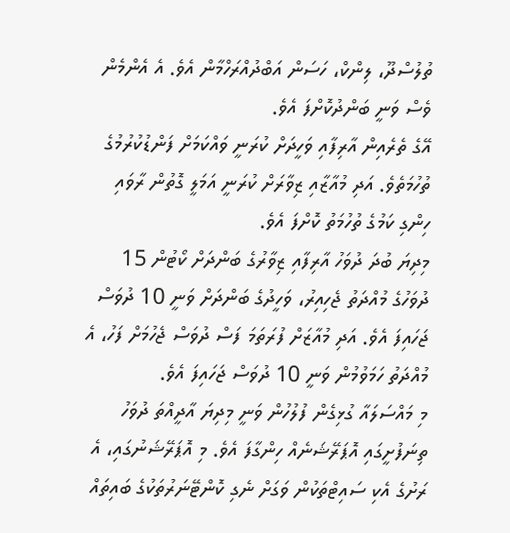ތުލުސްދޫ، ލިންކް، ހަސަން އަބްދުއްރަހްމާން އެވެ. އެ އެންމެން ވެސް ވަނީ ބަންދުކޮށްފަ އެވެ.
އޭގެ ތެރެއިން އާރިފާއި ވަހީދަށް ކުރަނީ ވައްކަމަށް ފަންޑުކުރުމުގެ ތުހުމަތެވެ. އަދި މުއާޒާއި ޒިވާރަށް ކުރަނީ އަމަލީ ގޮތުން ރާވައި ހިންގި ކަމުގެ ތުހުމަތު ކޮށްފަ އެވެ.
މިދިޔަ ބުދަ ދުވަހު އާރިފާއި ޒިވާރުގެ ބަންދަށް ކޯޓުން 15 ދުވަހުގެ މުއްދަތު ޖެހިއިރު، ވަހީދުގެ ބަންދަށް ވަނީ 10 ދުވަސް ޖަހައިފަ އެވެ. އަދި މުއާޒަށް ފުރަތަމަ ފަސް ދުވަސް ޖެހުމަށް ފަހު، އެ މުއްދަތު ހަމަވުމުން ވަނީ 10 ދުވަސް ޖަހައިފަ އެވެ.
މި މައްސަލައާ ގުޅިގެން ފުލުހުން ވަނީ މިދިޔަ އާދީއްތަ ދުވަހު ތިނަފުށީގައި އޮޕަރޭޝަނެއް ހިންގާފަ އެވެ. މި އޮޕަރޭޝަނުގައި، އެ ރަށުގެ އެކި ސައިޓްތަކުން ވަގަށް ނެގި ކޮންޓޭނަރުތަކުގެ ބައިތައް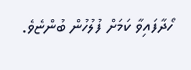ހޯދާފައިވާ ކަމަށް ފުލުހުން ބުންޏެވެ.